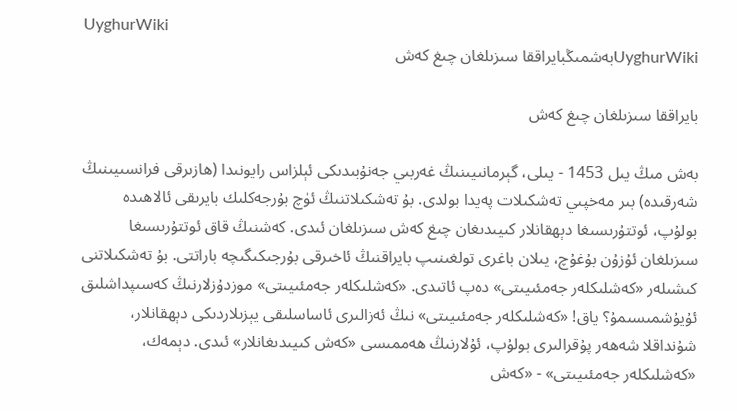UyghurWiki
UyghurWikiبەشمىڭبايراققا سىزىلغان چىغ كەش

بايراققا سىزىلغان چىغ كەش

بەش مىڭ يىل 1453 - يىلى، گېرمانىيىنىڭ غەربىي جەنۇبىدىكى ئېلزاس رايونىدا (ھازىرقى فرانسىيىنىڭ شەرقىدە) بىر مەخپىي تەشكىلات پەيدا بولدى. بۇ تەشكىلاتنىڭ ئۈچ بۇرجەكلىك بايرىقى ئالاھىدە بولۇپ، ئوتتۇرىسىغا دېھقانلار كىيىدىغان چىغ كەش سىزىلغان ئىدى. كەشنىڭ قاق ئوتتۇرىسىغا سىزىلغان ئۇزۇن بۇغۇچ، يىلان باغرى تولغىنىپ بايراقنىڭ ئاخىرقى بۇرجىكىگىچە باراتتى. بۇ تەشكىلاتنى كىشىلەر «كەشلىكلەر جەمئىيىتى» دەپ ئاتىدى. «كەشلىكلەر جەمئىيىتى» موزدۇزلارنىڭ كەسىپداشلىق ئۇيۇشمىسىمۇ؟ ياق! «كەشلىكلەر جەمئىيىتى» نىڭ ئەزالىرى ئاساسلىقى يېزىلاردىكى دېھقانلار، شۇنداقلا شەھەر پۇقرالىرى بولۇپ، ئۇلارنىڭ ھەممىسى «كەش كىيىدىغانلار» ئىدى. دېمەك، «كەشلىكلەر جەمئىيىتى» - «كەش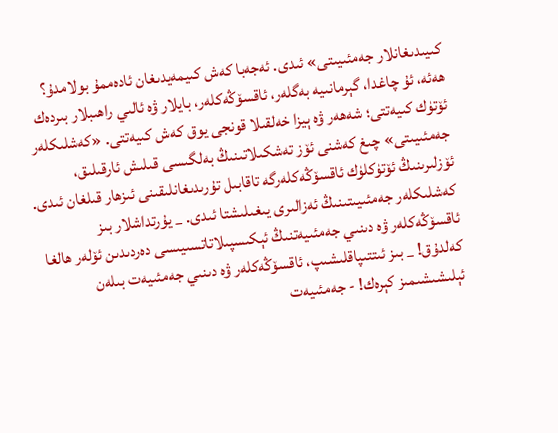كىيىدىغانلار جەمئىيىتى» ئىدى. ئەجەبا كەش كىيمەيدىغان ئادەممۇ بولامدۇ؟ ھەئە، ئۇ چاغدا، گېرمانىيە بەگلەر، ئاقسۆڭەكلەر، بايلار ۋە ئالىي راھىبلار بىردەك ئۆتۈك كىيەتتى؛ شەھەر ۋە ېيزا خەلقىلا قونجى يوق كەش كىيەتتى. «كەشلىكلەر جەمئىيىتى» چىغ كەشنى ئۆز تەشكىلاتىنىڭ بەلگىسى قىلىش ئارقىلىق، ئۆزلىرىنىڭ ئۆتۈكلۈك ئاقسۆڭەكلەرگە تاقابىل تۇرىدىغانلىقىنى ئىزھار قىلغان ئىدى. كەشلىكلەر جەمئىيىتىنىڭ ئەزالىرى يىغىلىشتا ئىدى. _ يۇرتداشلار بىز ئاقسۆڭەكلەر ۋە دىنىي جەمئىيەتنىڭ ئېكىسپىلاتاتسىيىسى دەردىدىن ئۆلەر ھالغا كەلدۇق! _ بىز ئىتتىپاقلىشىپ، ئاقسۆڭەكلەر ۋە دىنىي جەمئىيەت بىلەن ئېلىشىشىمىز كېرەك! - جەمئىيەت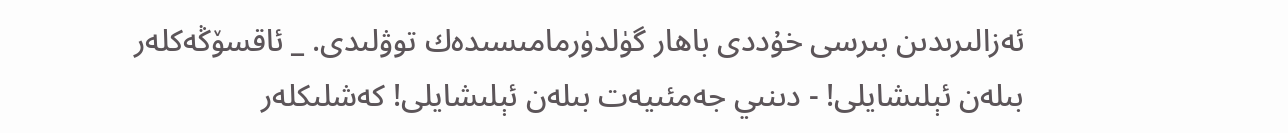ئەزالىرىدىن بىرسى خۇددى باھار گۈلدۈرمامىسىدەك توۋلىدى. _ ئاقسۆڭەكلەر بىلەن ئېلىشايلى! - دىنىي جەمئىيەت بىلەن ئېلىشايلى! كەشلىكلەر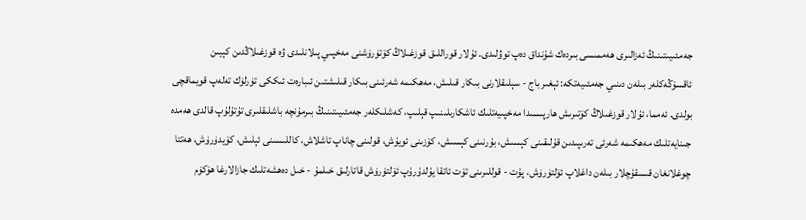جەمئىيىتىنىڭ ئەزالىرى ھەممىسى بىردەك شۇنداق دەپ توۋلىدى. ئۇلار قوراللىق قوزغىلاڭ كۆتۈرۈشنى مەخپىي پىلانلىدى ۋە قوزغىلاڭدىن كېيىن ئاقسۆڭەكلەر بىلەن دىنىي جەمئىيەتكە: ئېغىر باج - سېلىقلارنى بىكار قىلىش، مەھكىمە شەرئىنى بىكار قىلىشتىن ئىبارەت ئىككى تۈرلۈك تەلەپ قويماقچى بولدى. ئەمما، ئۇلار قوزغىلاڭ كۆتىرىش ھارپىسىدا مەخپىيەتلىك ئاشكارىلىنىپ قېلىپ، كەشلىكلەر جەمئىيىتىنىڭ بىرمۇنچە باشلىقلىرى تۇتۇلۇپ قالدى ھەمدە جىنايەتلىك مەھكىمە شەرئى تەرىپىدىن قۇلىقىنى كېسىش، بۇرنىنى كېسىش، كۆزىنى ئويۇش، قولىنى چاناپ تاشلاش، كاللىسىنى ئېلىش، كۆيدۈرۈش، ھەتتا چوغلانغان قىسقۇچلار بىلەن داغلاپ ئۆلتۈرۈش، پۇت - قوللىرىنى تۆت ئاتقا يۇلدۇرۇپ ئۆلتۈرۈش قاتارلىق خىلمۇ - خىل دەھشەتلىك جازالارغا ھۆكۈم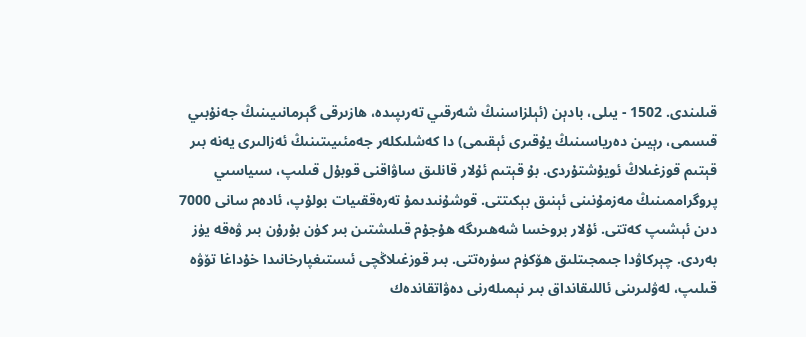قىلىندى. 1502 - يىلى، بادېن (ئېلزاسنىڭ شەرقىي تەرىپىدە، ھازىرقى گېرمانىيىنىڭ جەنۇبىي قىسمى، رېيىن دەرياسىنىڭ يۇقىرى ئېقىمى) دا كەشلىكلەر جەمئىيىتىنىڭ ئەزالىرى يەنە بىر قېتىم قوزغىلاڭ ئويۇشتۇردى. بۇ قېتىم ئۇلار قانلىق ساۋاقنى قوبۇل قىلىپ، سىياسىي پروگراممىنىڭ مەزمۇنىنى ئېنىق بېكىتتى. قوشۇنىدىمۇ تەرەققىيات بولۇپ، ئادەم سانى 7000 دىن ئېشىپ كەتتى. ئۇلار بروخسا شەھىرىگە ھۇجۇم قىلىشتىن بىر كۈن بۇرۇن بىر ۋەقە يۈز بەردى. چېركاۋدا جىمجىتلىق ھۆكۈم سۈرەتتى. بىر قوزغىلاڭچى ئىستىغپارخانىدا خۇداغا تۆۋە قىلىپ، لەۋلىرىنى ئاللىقانداق بىر نېمىلەرنى دەۋاتقاندەك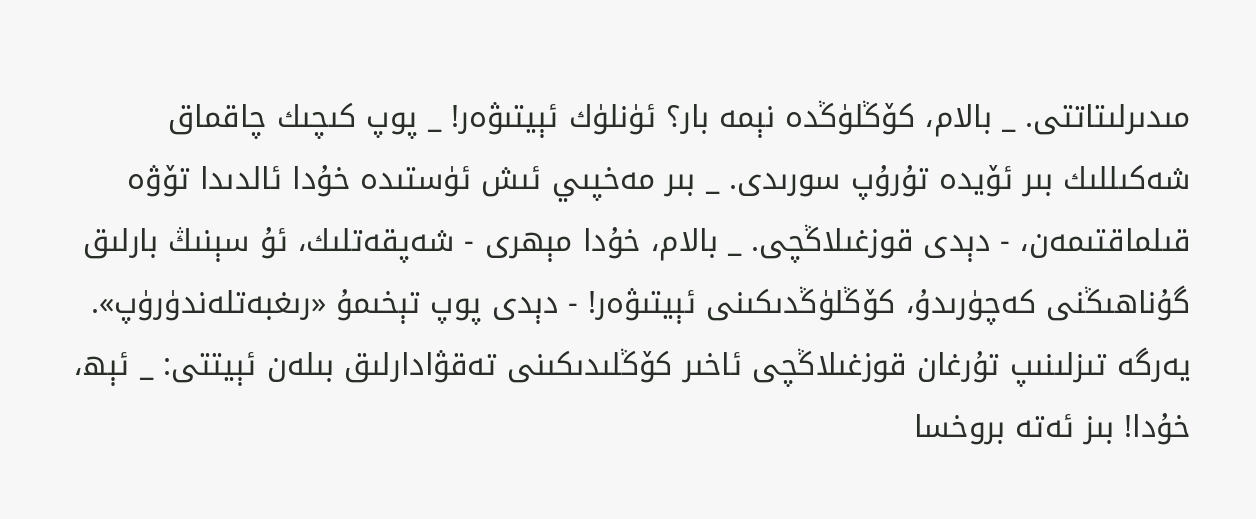مىدىرلىتاتتى. _ بالام، كۆڭلۈڭدە نېمە بار؟ ئۈنلۈك ئېيتىۋەر! _ پوپ كىچىك چاقماق شەكىللىك بىر ئۆيدە تۇرۇپ سورىدى. _ بىر مەخپىي ئىش ئۈستىدە خۇدا ئالدىدا تۆۋە قىلماقتىمەن، - دېدى قوزغىلاڭچى. _ بالام، خۇدا مېھرى - شەپقەتلىك، ئۇ سېنىڭ بارلىق گۇناھىڭنى كەچۈرىدۇ، كۆڭلۈڭدىكىنى ئېيتىۋەر! - دېدى پوپ تېخىمۇ «رىغبەتلەندۈرۈپ». يەرگە تىزلىنىپ تۇرغان قوزغىلاڭچى ئاخىر كۆڭلىدىكىنى تەقۋادارلىق بىلەن ئېيتتى: _ ئېھ، خۇدا! بىز ئەتە بروخسا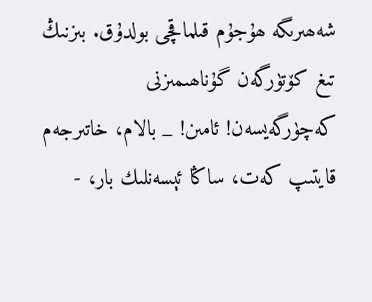شەھىرىگە ھۇجۇم قىلماقچى بولدۇق. بىزنىڭ تىغ كۆتۈرگەن گۇناھىمىزنى كەچۈرگەيسەن! ئامىن! _ بالام، خاتىرجەم قايتىپ كەت، ساڭا ئېسەنلىك بار، -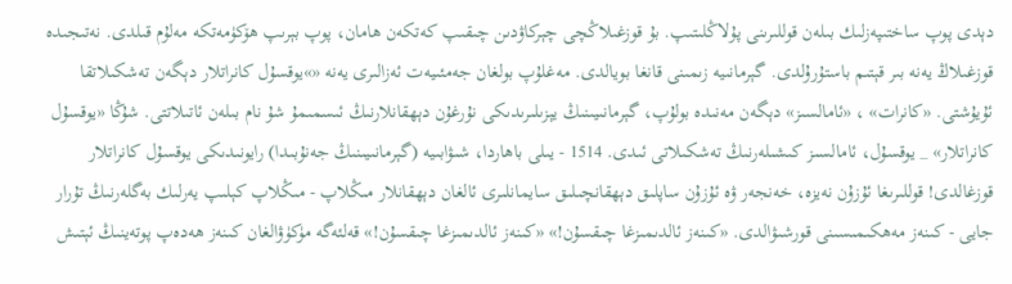دېدى پوپ ساختىپەزلىك بىلەن قوللىرىنى پۇلاڭلىتىپ. بۇ قوزغىلاڭچى چېركاۋدىن چىقىپ كەتكەن ھامان، پوپ بېرىپ ھۆكۈمەتكە مەلۇم قىلدى. نەتىجىدە قوزغىلاڭ يەنە بىر قېتىم باستۇرۇلدى. گېرمانىيە زىمىنى قانغا بويالدى. مەغلۇپ بولغان جەمئىيەت ئەزالىرى يەنە «»يوقسۇل كانراتلار دېگەن تەشكىلاتقا ئۇيۇشتى. «كانرات» ، «ئامالسىز» دېگەن مەنىدە بولۇپ، گېرمانىيىنىڭ يېزىلىرىدىكى نۇرغۇن دېھقانلارنىڭ ئىسمىمۇ شۇ نام بىلەن ئاتىلاتتى. شۇڭا «يوقسۇل كانراتلار» _ يوقسۇل، ئامالسىز كىشىلەرنىڭ تەشكىلاتى ئىدى. 1514 - يىلى باھاردا، شىۋابىيە (گېرمانىيىنىڭ جەنۇبىدا) رايونىدىكى يوقسۇل كانراتلار قوزغالدى! قوللىرىغا ئۇزۇن نەيزە، خەنجەر ۋە ئۇزۇن ساپلىق دېھقانچىلىق سايمانلىرى ئالغان دېھقانلار مىڭلاپ - مىڭلاپ كېلىپ يەرلىك بەگلەرنىڭ تۇرار جايى - كىنەز مەھكىمىسىنى قورشىۋالدى. «كىنەز ئالدىمىزغا چىقسۇن!» «كىنەز ئالدىمىزغا چىقسۇن!» قەلئەگە مۈكۈۋالغان كىنەز ھەدەپ پوتەينىڭ ئېتىش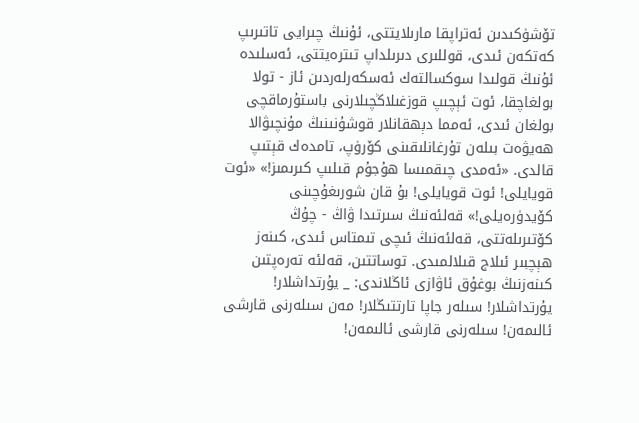تۆشۈكىدىن ئەتراپقا مارىلايتتى، ئۇنىڭ چىرايى تاتىرىپ كەتكەن ئىدى، قوللىرى دىرىلداپ تىترەيتتى، ئەسلىدە ئۇنىڭ قولىدا سوكسالتەك ئەسكەرلەردىن ئاز - تولا بولغاچقا، ئوت ئېچىپ قوزغىلاڭچىلارنى باستۇرماقچى بولغان ئىدى، ئەمما دېھقانلار قوشۇنىنىڭ مۇنچىۋالا ھەيۋەت بىلەن تۇرغانلىقىنى كۆرۈپ، تامدەك قېتىپ قالدى. «ئەمدى چىقمىسا ھۇجۇم قىلىپ كىرىمىز!» «ئوت قويايلى! ئوت قويايلى! بۇ قان شورىغۇچىنى كۆيدۈرەيلى!» قەلئەنىڭ سىرتىدا ۋاڭ - چۇڭ كۆتىرىلەتتى، قەلئەنىڭ ئىچى تىمتاس ئىدى، كىنەز ھېچبىر ئىلاج قىلالمىدى. توساتتىن، قەلئە تەرەپتىن كىنەزنىڭ بوغۇق ئاۋازى ئاڭلاندى: _ يۇرتداشلار! يۇرتداشلار! سىلەر جاپا تارتتىڭلار! مەن سىلەرنى قارشى ئالىمەن! سىلەرنى قارشى ئالىمەن!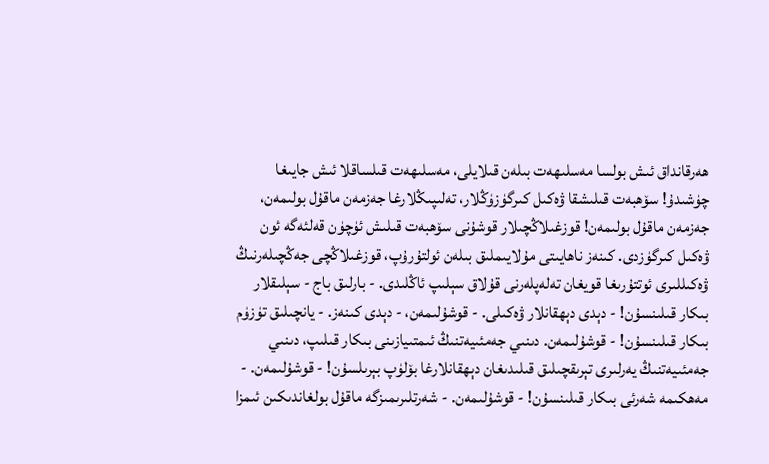ھەرقانداق ئىش بولسا مەسلىھەت بىلەن قىلايلى، مەسلىھەت قىلساقلا ئىش جايىغا چۈشىدۇ! سۆھبەت قىلىشقا ۋەكىل كىرگۈزۈڭلار، تەلىپىڭلارغا جەزمەن ماقۇل بولىمەن، جەزمەن ماقۇل بولىمەن! قوزغىلاڭچىلار قوشۇنى سۆھبەت قىلىش ئۈچۈن قەلئەگە ئون ۋەكىل كىرگۈزدى. كىنەز ناھايىتى مۇلايىملىق بىلەن ئولتۇرۇپ، قوزغىلاڭچى جەڭچىلەرنىڭ ۋەكىللىرى ئوتتۇرىغا قويغان تەلەپلەرنى قۇلاق سېلىپ ئاڭلىدى. - بارلىق باج - سېلىقلار بىكار قىلىنسۇن! - دېدى دېھقانلار ۋەكىلى. - قوشۇلىمەن، - دېدى كىنەز. - يانچىلىق تۈزۈم بىكار قىلىنسۇن! - قوشۇلىمەن. دىنىي جەمئىيەتنىڭ ئىمتىيازىنى بىكار قىلىپ، دىنىي جەمئىيەتنىڭ يەرلىرى تېرىقچىلىق قىلىدىغان دېھقانلارغا بۆلۈپ بېرىلسۇن! - قوشۇلىمەن. - مەھكىمە شەرئى بىكار قىلىنسۇن! - قوشۇلىمەن. - شەرتلىرىمىزگە ماقۇل بولغاندىكىن ئىمزا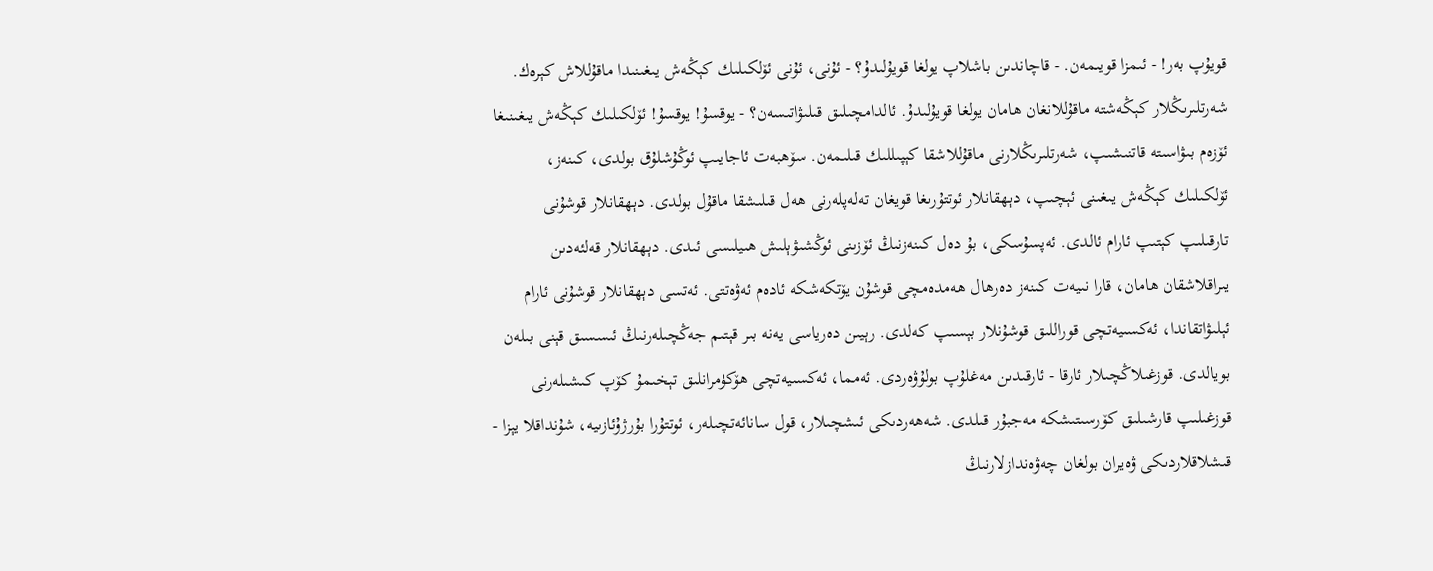قويۇپ بەر! - ئىمزا قويىمەن. - قاچاندىن باشلاپ يولغا قويۇلىدۇ؟ - ئۇنى، ئۇنى ئۆلكىلىك كېڭەش يىغىنىدا ماقۇللاش كېرەك. شەرتلىرىڭلار كېڭەشتە ماقۇللانغان ھامان يولغا قويۇلىدۇ. ئالدامچىلىق قىلىۋاتىسەن؟ - يوقسۇ! يوقسۇ! ئۆلكىلىك كېڭەش يىغىنىغا ئۆزەم بىۋاسىتە قاتنىشىپ، شەرتلىرىڭلارنى ماقۇللاشقا كېپىللىك قىلىمەن. سۆھبەت ئاجايىپ ئوڭۇشلۇق بولدى، كىنەز، ئۆلكىلىك كېڭەش يىغىنى ئېچىپ، دېھقانلار ئوتتۇرىغا قويغان تەلەپلەرنى ھەل قىلىشقا ماقۇل بولدى. دېھقانلار قوشۇنى تارقىلىپ كېتىپ ئارام ئالدى. ئەپسۇسكى، بۇ دەل كىنەزنىڭ ئۆزىنى ئوڭشىۋېلىش ھىيلىسى ئىدى. دېھقانلار قەلئەدىن يىراقلاشقان ھامان، قارا نىيەت كىنەز دەرھال ھەمدەمچى قوشۇن يۆتكەشكە ئادەم ئەۋەتتى. ئەتسى دېھقانلار قوشۇنى ئارام ئېلىۋاتقاندا، ئەكسىيەتچى قوراللىق قوشۇنلار بېسىپ كەلدى. رېيىن دەرياسى يەنە بىر قېتىم جەڭچىلەرنىڭ ئىسسىق قېنى بىلەن بويالدى. قوزغىلاڭچىلار ئارقا - ئارقىدىن مەغلۇپ بولۇۋەردى. ئەمما، ئەكسىيەتچى ھۆكۈمرانلىق تېخىمۇ كۆپ كىشىلەرنى قوزغىلىپ قارشىلىق كۆرسىتىشكە مەجبۇر قىلدى. شەھەردىكى ئىشچىلار، قول سانائەتچىلەر، ئوتتۇرا بۇرژۇئازىيە، شۇنداقلا يېزا - قىشلاقلاردىكى ۋەيران بولغان چەۋەندازلارنىڭ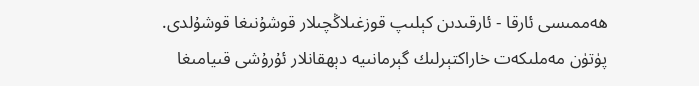ھەممىسى ئارقا - ئارقىدىن كېلىپ قوزغىلاڭچىلار قوشۇنىغا قوشۇلدى. پۈتۈن مەملىكەت خاراكتېرلىك گېرمانىيە دېھقانلار ئۇرۇشى قىيامىغا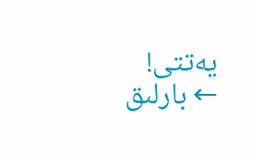يەتتى!
← بارلىق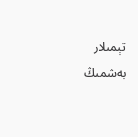تېمىلار بەشمىڭ